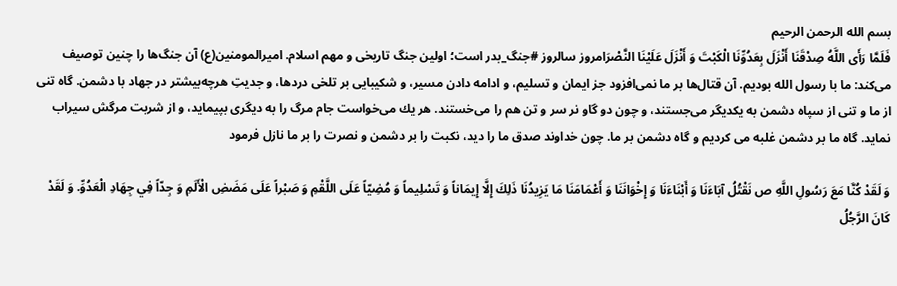بسم الله الرحمن الرحیم
فَلَمَّا رَأَى اللَّهُ صِدْقَنَا أَنْزَلَ بِعَدُوِّنَا الْكَبْتَ وَ أَنْزَلَ عَلَيْنَا النَّصْرَامروز سالروز #جنگ_بدر است؛ اولین جنگ تاریخی و مهم اسلام. امیرالمومنین(ع) آن جنگ‌ها را چنین توصیف می‌کند: ما با رسول الله بوديم. آن قتال‌ها بر ما نمى‌‌افزود جز ايمان و تسلیم، و ادامه دادن مسیر، و شکیبایی بر تلخی دردها، و جدیتِ هرچه‌بیشتر در جهاد با دشمن. گاه تنى از ما و تنى از سپاه دشمن به يكديگر مى‌‌جستند، و چون دو گاو نر سر و تن هم را مى‌‌خستند. هر يك مى‌خواست جام مرگ را به ديگرى بپيمايد، و از شربت مرگش سيراب نمايد. گاه ما بر دشمن غلبه می کردیم و گاه دشمن بر ما. چون خداوند صدق ما را دید، نکبت را بر دشمن و نصرت را بر ما نازل فرمود

وَ لَقَدْ كُنَّا مَعَ رَسُولِ اللَّهِ ص نَقْتُلُ آبَاءَنَا وَ أَبْنَاءَنَا وَ إِخْوَانَنَا وَ أَعْمَامَنَا مَا يَزِيدُنَا ذَلِكَ إِلَّا إِيمَاناً وَ تَسْلِيماً وَ مُضِيّاً عَلَى اللَّقْمِ وَ صَبْراً عَلَى مَضَضِ الْأَلَمِ وَ جِدّاً فِي جِهَادِ الْعَدُوِّ. وَ لَقَدْ كَانَ الرَّجُلُ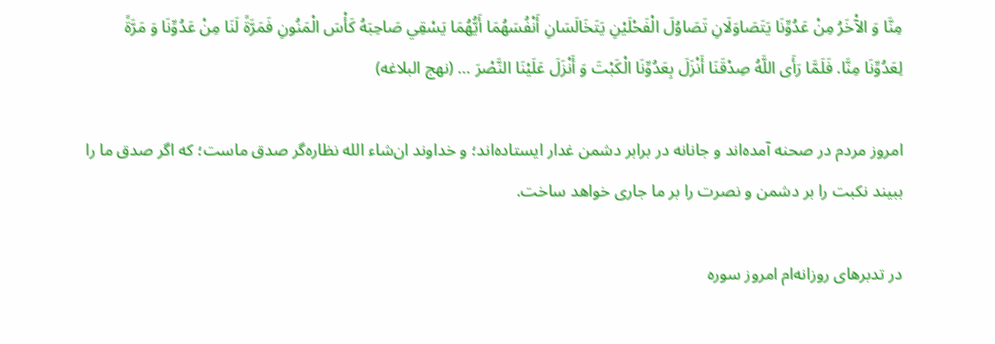مِنَّا وَ الآْخَرُ مِنْ عَدُوِّنَا يَتَصَاوَلَانِ تَصَاوُلَ الْفَحْلَيْنِ يَتَخَالَسَانِ أَنْفُسَهُمَا أَيُّهُمَا يَسْقِي صَاحِبَهُ كَأْسَ الْمَنُونِ فَمَرَّةً لَنَا مِنْ عَدُوِّنَا وَ مَرَّةً لِعَدُوِّنَا مِنَّا. فَلَمَّا رَأَى اللَّهُ صِدْقَنَا أَنْزَلَ بِعَدُوِّنَا الْكَبْتَ وَ أَنْزَلَ عَلَيْنَا النَّصْرَ … (نهج البلاغه)

امروز مردم در صحنه آمده‌اند و جانانه در برابر دشمن غدار ایستاده‌اند؛ و خداوند ان‌شاء الله نظاره‌گر صدق ماست؛ که اگر صدق ما را ببیند نکبت را بر دشمن و نصرت را بر ما جاری خواهد ساخت.

در تدبرهای روزانه‌ام امروز سوره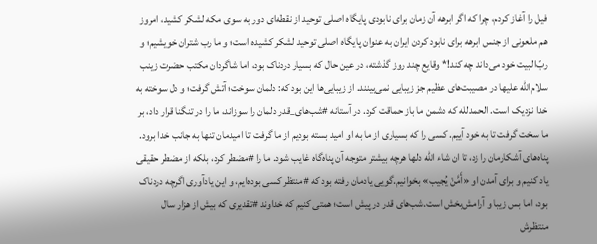فیل را آغاز کردم، چرا که اگر ابرهه آن زمان برای نابودی پایگاه اصلی توحید از نقطه‌ای دور به سوی مکه لشکر کشید، امروز هم ملعونی از جنس ابرهه برای نابود کردن ایران به عنوان پایگاه اصلی توحید لشکر کشیده است؛ و ما رب شتران خویشیم؛‌ و ربّ‌البیت خود می‌داند چه کند!* وقایع چند روز گذشته، در عین حال که بسیار دردناک بود، اما شاگردان مکتب حضرت زینب سلام‌الله علیها در مصیبت‌های عظیم جز زیبایی نمی‌بینند. از زیبایی‌ها این بود که: دلمان سوخت؛ آتش گرفت؛ ‌و دل سوخته به خدا نزدیک است. الحمدلله که دشمن ما باز حماقت کرد. در آستانه #شب‌های_قدر دلمان را سوزاند، ما را در تنگنا قرار داد، بر ما سخت گرفت تا به خود آییم. کسی را که بسیاری از ما به او امید بسته بودیم از ما گرفت تا امیدمان تنها به جانب خدا برود. پناه‌های آشکار‌مان را زد، تا ان شاء الله دلها هرچه بیشتر متوجه آن پناه‌گاه غایب شود. ما را #مضطر کرد، بلکه از مضطر حقیقی یاد کنیم و برای آمدن او «أَمَّنْ يُجيب‌» بخوانیم.گویی یادمان رفته بود که #منتظر کسی بوده‌ایم، و این یادآوری اگرچه دردناک بود، اما بس زیبا و آرامش‌بخش است.شب‌های قدر در پیش است؛ همتی کنیم که خداوند #تقدیری که بیش از هزار سال منتظرش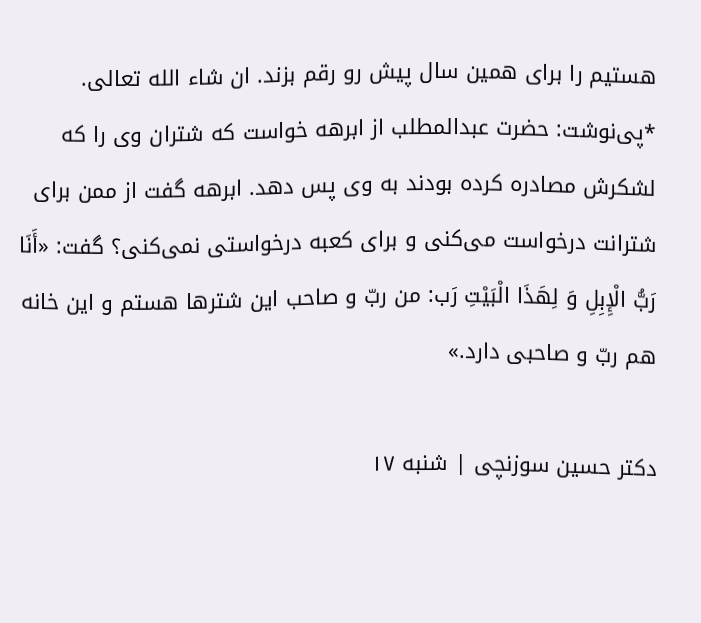هستیم را برای همین سال پیش رو رقم بزند. ان شاء الله تعالی. *پی‌نوشت: حضرت عبدالمطلب از ابرهه خواست که شتران وی را که لشکرش مصادره کرده بودند به وی پس دهد. ابرهه گفت از ممن برای شترانت درخواست می‌کنی و برای کعبه درخواستی نمی‌کنی؟ گفت: «أَنَا رَبُّ الْإِبِلِ وَ لِهَذَا الْبَيْتِ رَب‌: من ربّ و صاحب این شترها هستم و این خانه هم ربّ و صاحبی دارد.»

دکتر حسین سوزنچی | شنبه ۱۷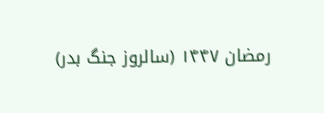رمضان ۱۴۴۷ (سالروز جنگ بدر)